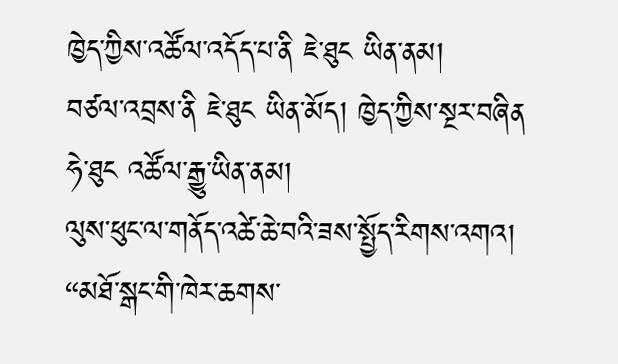ཁྱེད་ཀྱིས་འཚོལ་འདོད་པ་ནི ཇེ་ཐུང ཡིན་ནམ།
བཙལ་འབྲས་ནི ཇེ་ཐུང ཡིན་མོད། ཁྱེད་ཀྱིས་སྔར་བཞིན ཧེ་ཐུང འཚོལ་རྒྱུ་ཡིན་ནམ།
ལུས་ཕུང་ལ་གནོད་འཚེ་ཆེ་བའི་ཟས་སྤྱོད་རིགས་འགའ།
“མཐོ་སྒང་གི་ཁེར་ཆགས་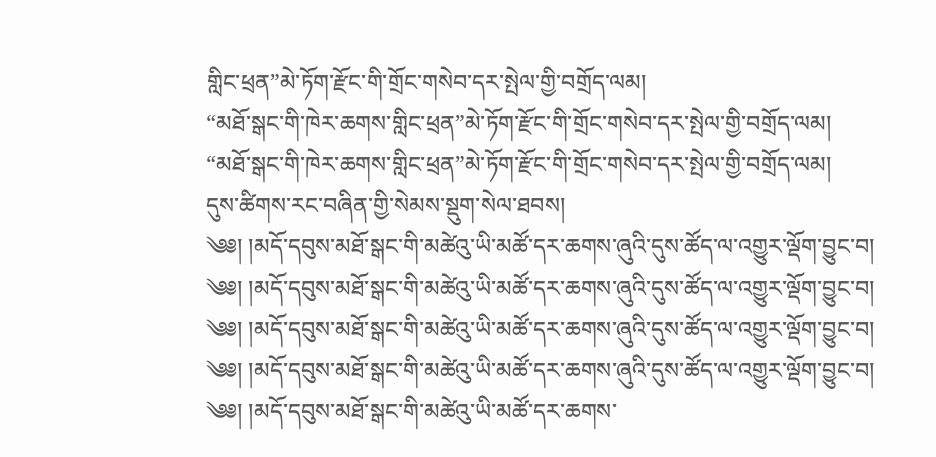གླིང་ཕྲན”མེ་ཏོག་རྫོང་གི་གྲོང་གསེབ་དར་སྤེལ་གྱི་བགྲོད་ལམ།
“མཐོ་སྒང་གི་ཁེར་ཆགས་གླིང་ཕྲན”མེ་ཏོག་རྫོང་གི་གྲོང་གསེབ་དར་སྤེལ་གྱི་བགྲོད་ལམ།
“མཐོ་སྒང་གི་ཁེར་ཆགས་གླིང་ཕྲན”མེ་ཏོག་རྫོང་གི་གྲོང་གསེབ་དར་སྤེལ་གྱི་བགྲོད་ལམ།
དུས་ཚིགས་རང་བཞིན་གྱི་སེམས་སྡུག་སེལ་ཐབས།
༄༅། །མདོ་དབུས་མཐོ་སྒང་གི་མཚེའུ་ཡི་མཚོ་དར་ཆགས་ཞུའི་དུས་ཚོད་ལ་འགྱུར་ལྡོག་བྱུང་བ།
༄༅། །མདོ་དབུས་མཐོ་སྒང་གི་མཚེའུ་ཡི་མཚོ་དར་ཆགས་ཞུའི་དུས་ཚོད་ལ་འགྱུར་ལྡོག་བྱུང་བ།
༄༅། །མདོ་དབུས་མཐོ་སྒང་གི་མཚེའུ་ཡི་མཚོ་དར་ཆགས་ཞུའི་དུས་ཚོད་ལ་འགྱུར་ལྡོག་བྱུང་བ།
༄༅། །མདོ་དབུས་མཐོ་སྒང་གི་མཚེའུ་ཡི་མཚོ་དར་ཆགས་ཞུའི་དུས་ཚོད་ལ་འགྱུར་ལྡོག་བྱུང་བ།
༄༅། །མདོ་དབུས་མཐོ་སྒང་གི་མཚེའུ་ཡི་མཚོ་དར་ཆགས་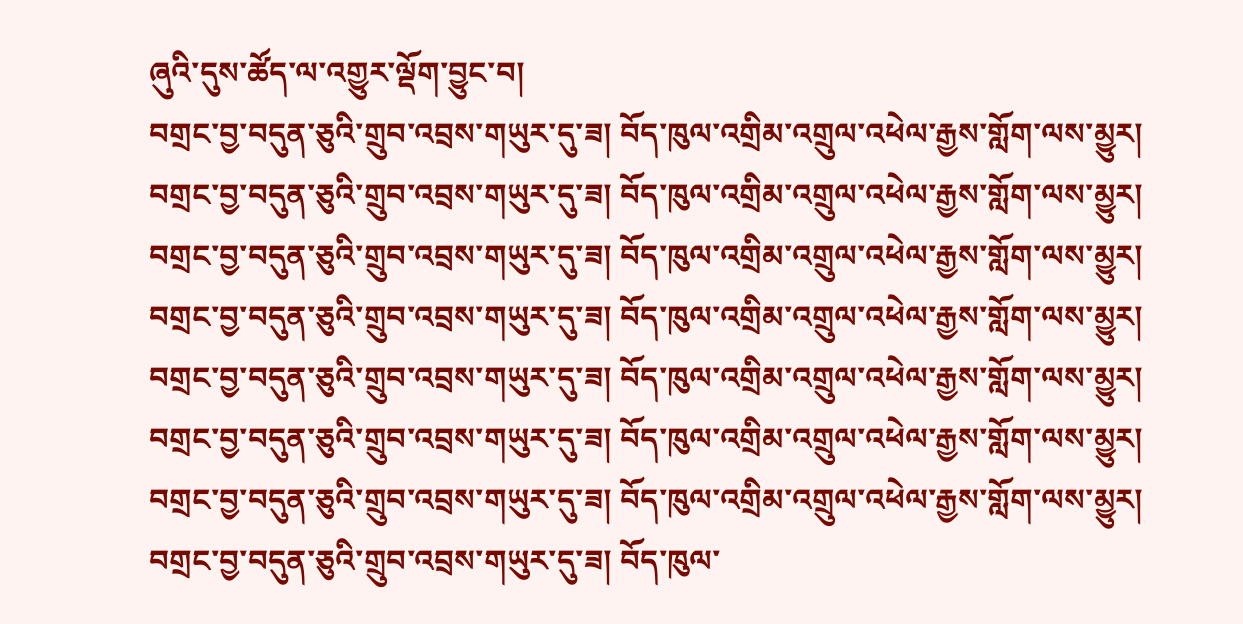ཞུའི་དུས་ཚོད་ལ་འགྱུར་ལྡོག་བྱུང་བ།
བགྲང་བྱ་བདུན་ཅུའི་གྲུབ་འབྲས་གཡུར་དུ་ཟ། བོད་ཁུལ་འགྲིམ་འགྲུལ་འཕེལ་རྒྱས་གློག་ལས་མྱུར།
བགྲང་བྱ་བདུན་ཅུའི་གྲུབ་འབྲས་གཡུར་དུ་ཟ། བོད་ཁུལ་འགྲིམ་འགྲུལ་འཕེལ་རྒྱས་གློག་ལས་མྱུར།
བགྲང་བྱ་བདུན་ཅུའི་གྲུབ་འབྲས་གཡུར་དུ་ཟ། བོད་ཁུལ་འགྲིམ་འགྲུལ་འཕེལ་རྒྱས་གློག་ལས་མྱུར།
བགྲང་བྱ་བདུན་ཅུའི་གྲུབ་འབྲས་གཡུར་དུ་ཟ། བོད་ཁུལ་འགྲིམ་འགྲུལ་འཕེལ་རྒྱས་གློག་ལས་མྱུར།
བགྲང་བྱ་བདུན་ཅུའི་གྲུབ་འབྲས་གཡུར་དུ་ཟ། བོད་ཁུལ་འགྲིམ་འགྲུལ་འཕེལ་རྒྱས་གློག་ལས་མྱུར།
བགྲང་བྱ་བདུན་ཅུའི་གྲུབ་འབྲས་གཡུར་དུ་ཟ། བོད་ཁུལ་འགྲིམ་འགྲུལ་འཕེལ་རྒྱས་གློག་ལས་མྱུར།
བགྲང་བྱ་བདུན་ཅུའི་གྲུབ་འབྲས་གཡུར་དུ་ཟ། བོད་ཁུལ་འགྲིམ་འགྲུལ་འཕེལ་རྒྱས་གློག་ལས་མྱུར།
བགྲང་བྱ་བདུན་ཅུའི་གྲུབ་འབྲས་གཡུར་དུ་ཟ། བོད་ཁུལ་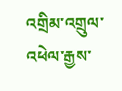འགྲིམ་འགྲུལ་འཕེལ་རྒྱས་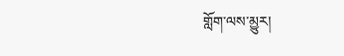གློག་ལས་མྱུར།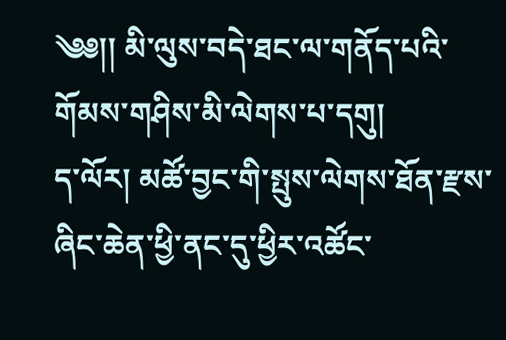༄༅།། མི་ལུས་བདེ་ཐང་ལ་གནོད་པའི་གོམས་གཤིས་མི་ལེགས་པ་དགུ།
ད་ལོར། མཚོ་བྱང་གི་སྤུས་ལེགས་ཐོན་རྫས་ཞིང་ཆེན་ཕྱི་ནང་དུ་ཕྱིར་འཚོང་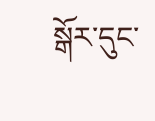སྒོར་དུང་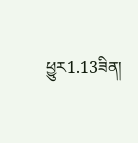ཕྱུར1.13ཟིན།